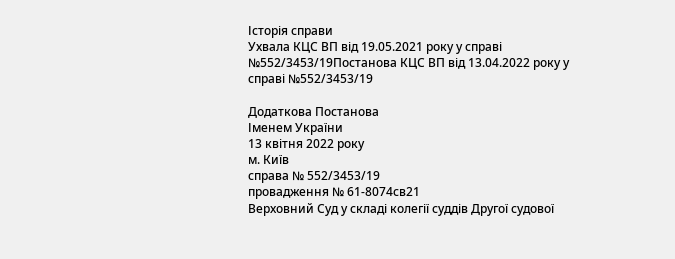Історія справи
Ухвала КЦС ВП від 19.05.2021 року у справі №552/3453/19Постанова КЦС ВП від 13.04.2022 року у справі №552/3453/19

Додаткова Постанова
Іменем України
13 квітня 2022 року
м. Київ
справа № 552/3453/19
провадження № 61-8074св21
Верховний Суд у складі колегії суддів Другої судової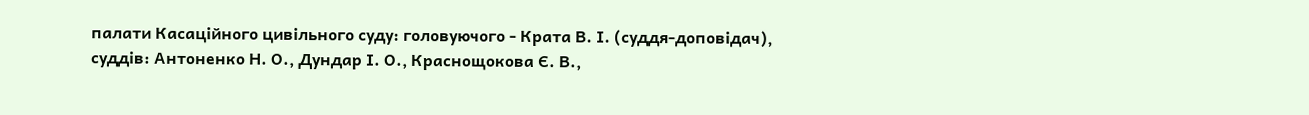палати Касаційного цивільного суду: головуючого - Крата В. І. (суддя-доповідач),
суддів: Антоненко Н. О., Дундар І. О., Краснощокова Є. В.,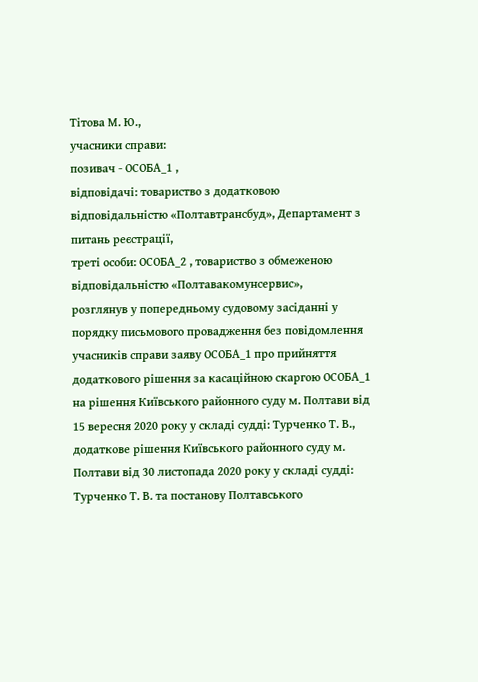Тітова М. Ю.,
учасники справи:
позивач - ОСОБА_1 ,
відповідачі: товариство з додатковою відповідальністю «Полтавтрансбуд», Департамент з питань реєстрації,
треті особи: ОСОБА_2 , товариство з обмеженою відповідальністю «Полтавакомунсервис»,
розглянув у попередньому судовому засіданні у порядку письмового провадження без повідомлення учасників справи заяву ОСОБА_1 про прийняття додаткового рішення за касаційною скаргою ОСОБА_1 на рішення Київського районного суду м. Полтави від 15 вересня 2020 року у складі судді: Турченко Т. В., додаткове рішення Київського районного суду м. Полтави від 30 листопада 2020 року у складі судді: Турченко Т. В. та постанову Полтавського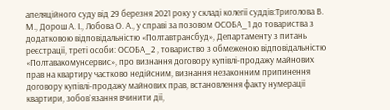апеляційного суду від 29 березня 2021 року у складі колегії суддів:Триголова В. М., Дорош А. І., Лобова О. А., у справі за позовом ОСОБА_1 до товариства з додатковою відповідальністю «Полтавтрансбуд», Департаменту з питань реєстрації, треті особи: ОСОБА_2 , товариство з обмеженою відповідальністю «Полтавакомунсервис», про визнання договору купівлі-продажу майнових прав на квартиру частково недійсним, визнання незаконним припинення договору купівлі-продажу майнових прав, встановлення факту нумерації квартири, зобов`язання вчинити дії,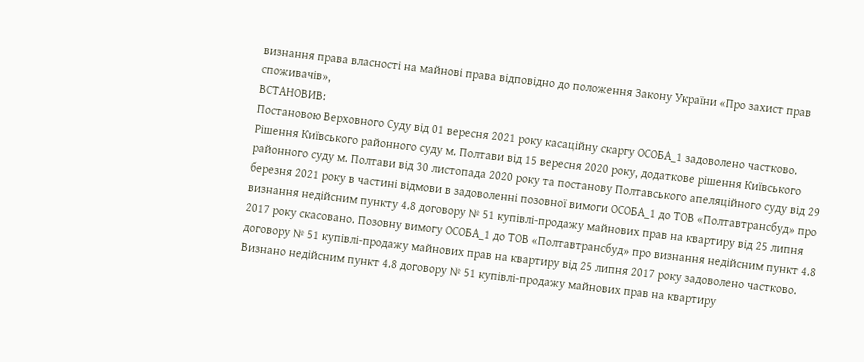визнання права власності на майнові права відповідно до положення Закону України «Про захист прав споживачів»,
ВСТАНОВИВ:
Постановою Верховного Суду від 01 вересня 2021 року касаційну скаргу ОСОБА_1 задоволено частково. Рішення Київського районного суду м. Полтави від 15 вересня 2020 року, додаткове рішення Київського районного суду м. Полтави від 30 листопада 2020 року та постанову Полтавського апеляційного суду від 29 березня 2021 року в частині відмови в задоволенні позовної вимоги ОСОБА_1 до ТОВ «Полтавтрансбуд» про визнання недійсним пункту 4.8 договору № 51 купівлі-продажу майнових прав на квартиру від 25 липня 2017 року скасовано. Позовну вимогу ОСОБА_1 до ТОВ «Полтавтрансбуд» про визнання недійсним пункт 4.8 договору № 51 купівлі-продажу майнових прав на квартиру від 25 липня 2017 року задоволено частково. Визнано недійсним пункт 4.8 договору № 51 купівлі-продажу майнових прав на квартиру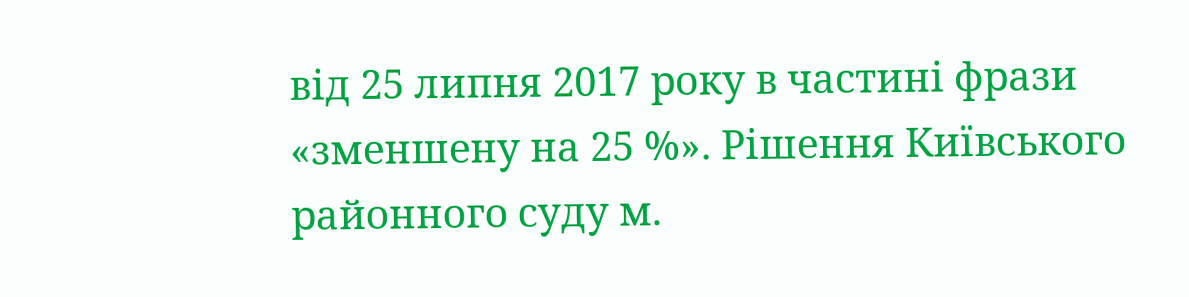від 25 липня 2017 року в частині фрази «зменшену на 25 %». Рішення Київського районного суду м.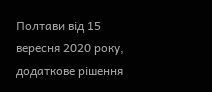Полтави від 15 вересня 2020 року, додаткове рішення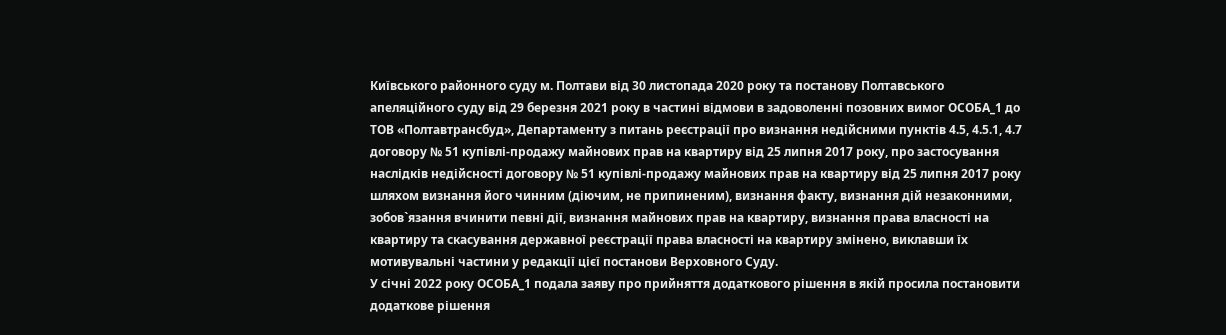Київського районного суду м. Полтави від 30 листопада 2020 року та постанову Полтавського апеляційного суду від 29 березня 2021 року в частині відмови в задоволенні позовних вимог ОСОБА_1 до ТОВ «Полтавтрансбуд», Департаменту з питань реєстрації про визнання недійсними пунктів 4.5, 4.5.1, 4.7 договору № 51 купівлі-продажу майнових прав на квартиру від 25 липня 2017 року, про застосування наслідків недійсності договору № 51 купівлі-продажу майнових прав на квартиру від 25 липня 2017 року шляхом визнання його чинним (діючим, не припиненим), визнання факту, визнання дій незаконними, зобов`язання вчинити певні дії, визнання майнових прав на квартиру, визнання права власності на квартиру та скасування державної реєстрації права власності на квартиру змінено, виклавши їх мотивувальні частини у редакції цієї постанови Верховного Суду.
У січні 2022 року ОСОБА_1 подала заяву про прийняття додаткового рішення в якій просила постановити додаткове рішення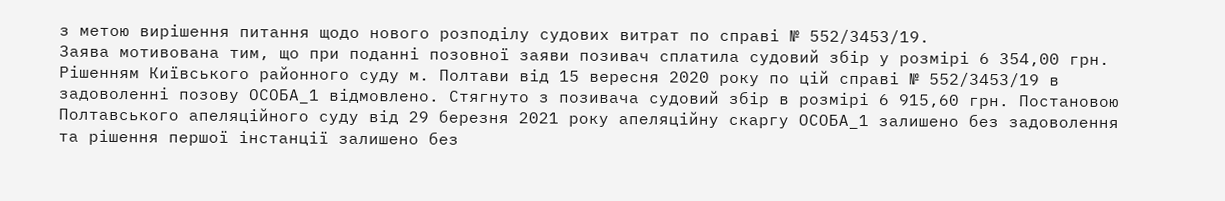з метою вирішення питання щодо нового розподілу судових витрат по справі № 552/3453/19.
Заява мотивована тим, що при поданні позовної заяви позивач сплатила судовий збір у розмірі 6 354,00 грн. Рішенням Київського районного суду м. Полтави від 15 вересня 2020 року по цій справі № 552/3453/19 в задоволенні позову ОСОБА_1 відмовлено. Стягнуто з позивача судовий збір в розмірі 6 915,60 грн. Постановою Полтавського апеляційного суду від 29 березня 2021 року апеляційну скаргу ОСОБА_1 залишено без задоволення та рішення першої інстанції залишено без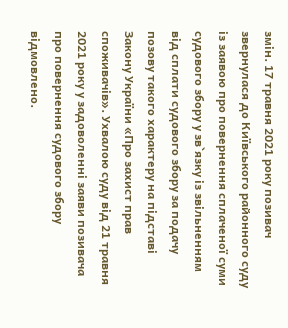змін. 17 травня 2021 року позивач звернулася до Київського районного суду із заявою про повернення сплаченої суми судового збору у зв`язку із звільненням від сплати судового збору за подачу позову такого характеру на підставі Закону України «Про захист прав споживачів». Ухвалою суду від 21 травня 2021 року у задоволенні заяви позивача про повернення судового збору відмовлено.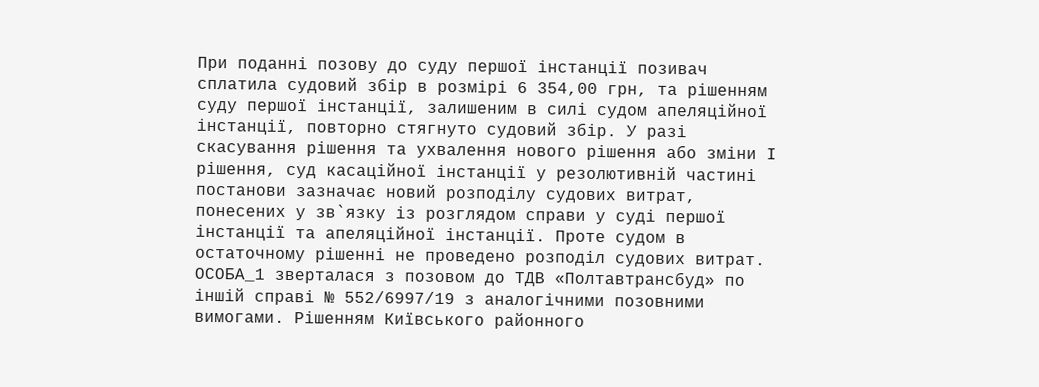При поданні позову до суду першої інстанції позивач сплатила судовий збір в розмірі 6 354,00 грн, та рішенням суду першої інстанції, залишеним в силі судом апеляційної інстанції, повторно стягнуто судовий збір. У разі скасування рішення та ухвалення нового рішення або зміни І рішення, суд касаційної інстанції у резолютивній частині постанови зазначає новий розподілу судових витрат, понесених у зв`язку із розглядом справи у суді першої інстанції та апеляційної інстанції. Проте судом в остаточному рішенні не проведено розподіл судових витрат.
ОСОБА_1 зверталася з позовом до ТДВ «Полтавтрансбуд» по іншій справі № 552/6997/19 з аналогічними позовними вимогами. Рішенням Київського районного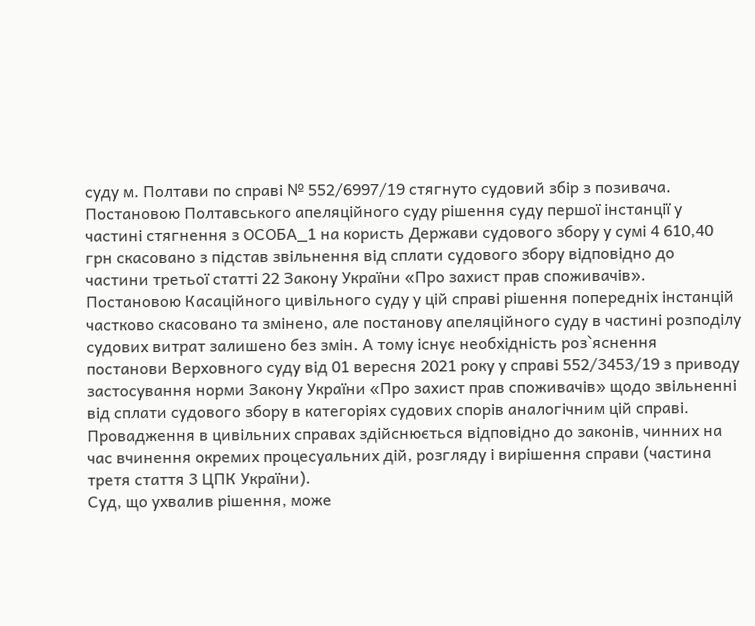суду м. Полтави по справі № 552/6997/19 стягнуто судовий збір з позивача. Постановою Полтавського апеляційного суду рішення суду першої інстанції у частині стягнення з ОСОБА_1 на користь Держави судового збору у сумі 4 610,40 грн скасовано з підстав звільнення від сплати судового збору відповідно до частини третьої статті 22 Закону України «Про захист прав споживачів». Постановою Касаційного цивільного суду у цій справі рішення попередніх інстанцій частково скасовано та змінено, але постанову апеляційного суду в частині розподілу судових витрат залишено без змін. А тому існує необхідність роз`яснення постанови Верховного суду від 01 вересня 2021 року у справі 552/3453/19 з приводу застосування норми Закону України «Про захист прав споживачів» щодо звільненні від сплати судового збору в категоріях судових спорів аналогічним цій справі.
Провадження в цивільних справах здійснюється відповідно до законів, чинних на час вчинення окремих процесуальних дій, розгляду і вирішення справи (частина третя стаття 3 ЦПК України).
Суд, що ухвалив рішення, може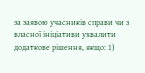за заявою учасників справи чи з власної ініціативи ухвалити додаткове рішення, якщо: 1)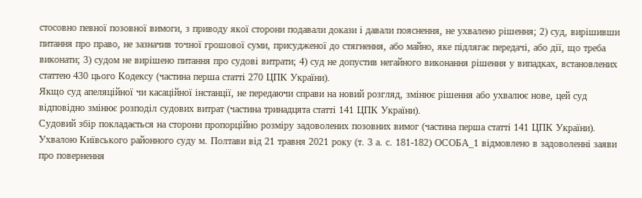стосовно певної позовної вимоги, з приводу якої сторони подавали докази і давали пояснення, не ухвалено рішення; 2) суд, вирішивши питання про право, не зазначив точної грошової суми, присудженої до стягнення, або майно, яке підлягає передачі, або дії, що треба виконати; 3) судом не вирішено питання про судові витрати; 4) суд не допустив негайного виконання рішення у випадках, встановлених статтею 430 цього Кодексу (частина перша статті 270 ЦПК України).
Якщо суд апеляційної чи касаційної інстанції, не передаючи справи на новий розгляд, змінює рішення або ухвалює нове, цей суд відповідно змінює розподіл судових витрат (частина тринадцята статті 141 ЦПК України).
Судовий збір покладається на сторони пропорційно розміру задоволених позовних вимог (частина перша статті 141 ЦПК України).
Ухвалою Київського районного суду м. Полтави від 21 травня 2021 року (т. 3 а. с. 181-182) ОСОБА_1 відмовлено в задоволенні заяви про повернення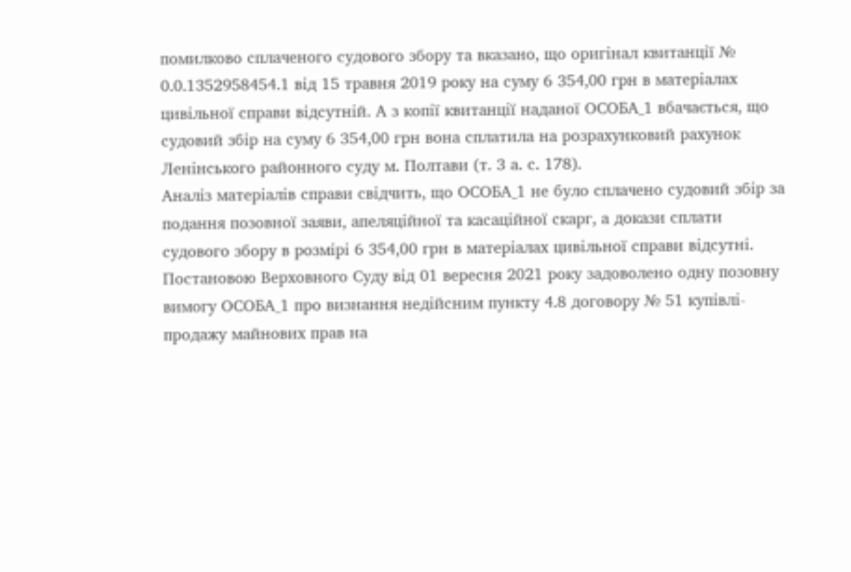помилково сплаченого судового збору та вказано, що оригінал квитанції № 0.0.1352958454.1 від 15 травня 2019 року на суму 6 354,00 грн в матеріалах цивільної справи відсутній. А з копії квитанції наданої ОСОБА_1 вбачається, що судовий збір на суму 6 354,00 грн вона сплатила на розрахунковий рахунок Ленінського районного суду м. Полтави (т. 3 а. с. 178).
Аналіз матеріалів справи свідчить, що ОСОБА_1 не було сплачено судовий збір за подання позовної заяви, апеляційної та касаційної скарг, а докази сплати судового збору в розмірі 6 354,00 грн в матеріалах цивільної справи відсутні.
Постановою Верховного Суду від 01 вересня 2021 року задоволено одну позовну вимогу ОСОБА_1 про визнання недійсним пункту 4.8 договору № 51 купівлі-продажу майнових прав на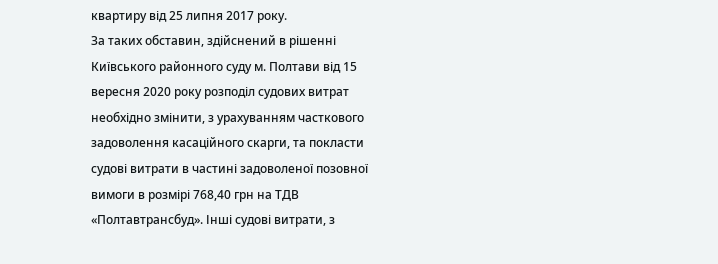квартиру від 25 липня 2017 року.
За таких обставин, здійснений в рішенні Київського районного суду м. Полтави від 15 вересня 2020 року розподіл судових витрат необхідно змінити, з урахуванням часткового задоволення касаційного скарги, та покласти судові витрати в частині задоволеної позовної вимоги в розмірі 768,40 грн на ТДВ «Полтавтрансбуд». Інші судові витрати, з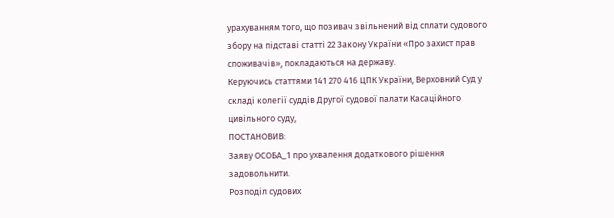урахуванням того, що позивач звільнений від сплати судового збору на підставі статті 22 Закону України «Про захист прав споживачів», покладаються на державу.
Керуючись статтями 141 270 416 ЦПК України, Верховний Суд у складі колегії суддів Другої судової палати Касаційного цивільного суду,
ПОСТАНОВИВ:
Заяву ОСОБА_1 про ухвалення додаткового рішення задовольнити.
Розподіл судових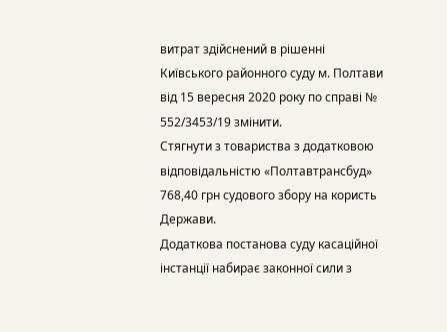витрат здійснений в рішенні Київського районного суду м. Полтави від 15 вересня 2020 року по справі № 552/3453/19 змінити.
Стягнути з товариства з додатковою відповідальністю «Полтавтрансбуд» 768,40 грн судового збору на користь Держави.
Додаткова постанова суду касаційної інстанції набирає законної сили з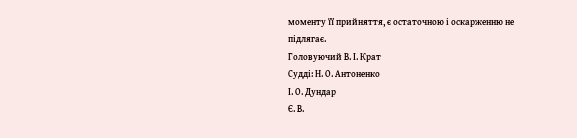моменту її прийняття, є остаточною і оскарженню не підлягає.
Головуючий В. І. Крат
Судді: Н. О. Антоненко
І. О. Дундар
Є. В.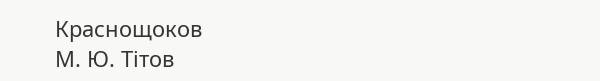Краснощоков
М. Ю. Тітов